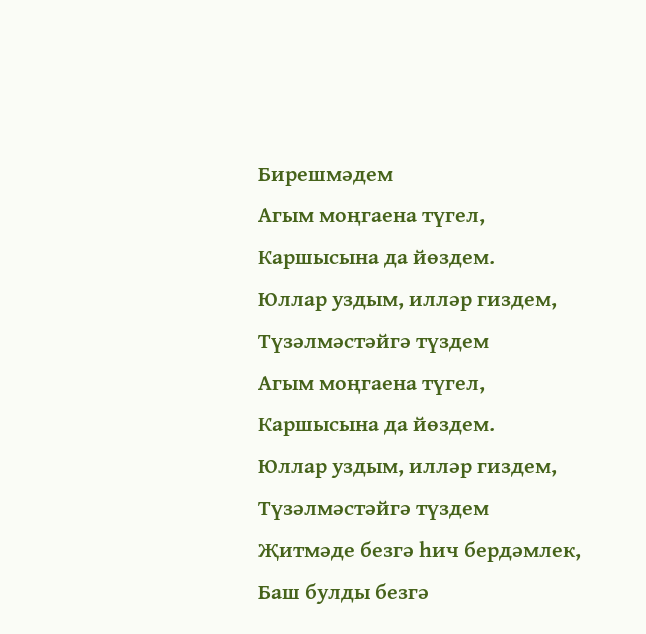Бирешмәдем
Агым моңгаена түгел,
Каршысына да йөздем.
Юллар уздым, илләр гиздем,
Түзәлмәстәйгә түздем
Агым моңгаена түгел,
Каршысына да йөздем.
Юллар уздым, илләр гиздем,
Түзәлмәстәйгә түздем
Җитмәде безгә һич бердәмлек,
Баш булды безгә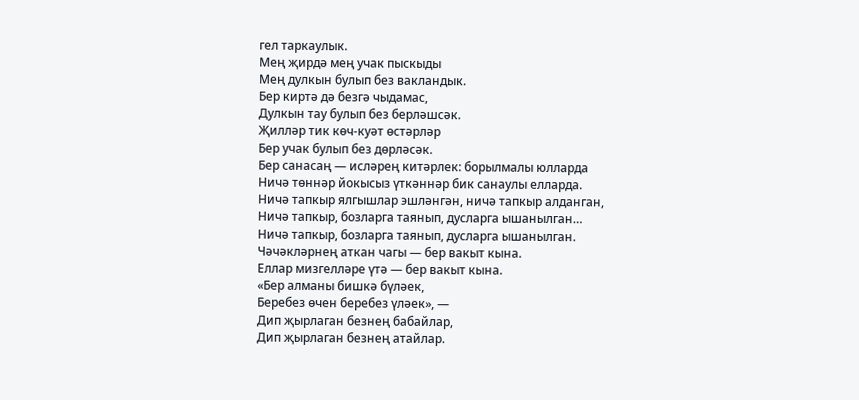гел таркаулык.
Мең җирдә мең учак пыскыды
Мең дулкын булып без вакландык.
Бер киртә дә безгә чыдамас,
Дулкын тау булып без берләшсәк.
Җилләр тик көч-куәт өстәрләр
Бер учак булып без дөрләсәк.
Бер санасаң — исләрең китәрлек: борылмалы юлларда
Ничә төннәр йокысыз үткәннәр бик санаулы елларда.
Ничә тапкыр ялгышлар эшләнгән, ничә тапкыр алданган,
Ничә тапкыр, бозларга таянып, дусларга ышанылган…
Ничә тапкыр, бозларга таянып, дусларга ышанылган.
Чәчәкләрнең аткан чагы — бер вакыт кына.
Еллар мизгелләре үтә — бер вакыт кына.
«Бер алманы бишкә бүләек,
Беребез өчен беребез үләек», —
Дип җырлаган безнең бабайлар,
Дип җырлаган безнең атайлар.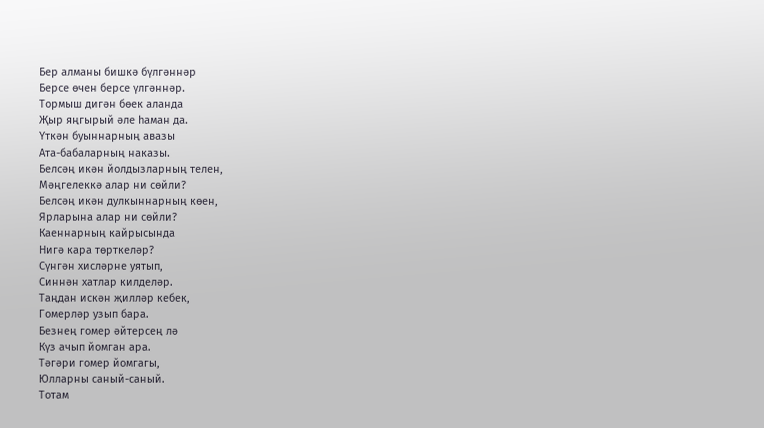Бер алманы бишкә бүлгәннәр
Берсе өчен берсе үлгәннәр.
Тормыш дигән бөек аланда
Җыр яңгырый әле hаман да.
Үткән буыннарның авазы
Ата-бабаларның наказы.
Белсәң икән йолдызларның телен,
Мәңгелеккә алар ни сөйли?
Белсәң икән дулкыннарның көен,
Ярларына алар ни сөйли?
Каеннарның кайрысында
Нигә кара төрткеләр?
Сүнгән хисләрне уятып,
Синнән хатлар килделәр.
Таңдан искән җилләр кебек,
Гомерләр узып бара.
Безнең гомер әйтерсең лә
Күз ачып йомган ара.
Тәгәри гомер йомгагы,
Юлларны саный-саный.
Тотам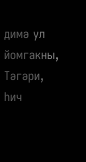димә ул йомгакны,
Тәгәри, һич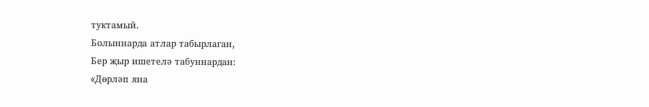туктамый.
Болыннарда атлар табырлаган,
Бер җыр ишетелә табуннардан:
«Дөрләп яна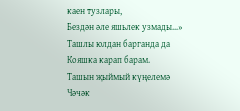каен тузлары,
Бездән әле яшьлек узмады…»
Ташлы юлдан барганда да
Кояшка карап барам.
Ташын җыймый күңелемә
Чәчәк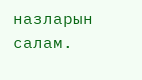назларын салам.